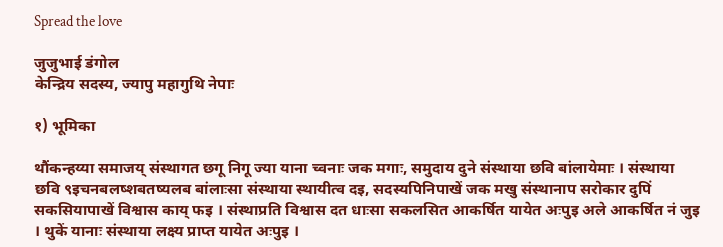Spread the love

जुजुभाई डंगोल
केन्द्रिय सदस्य, ज्यापु महागुथि नेपाः

१) भूमिका

थौंकन्हय्या समाजय् संस्थागत छगू निगू ज्या याना च्वनाः जक मगाः, समुदाय दुने संस्थाया छवि बांलायेमाः । संस्थाया छवि ९इचनबलष्शबतष्यलब बांलाःसा संस्थाया स्थायीत्व दइ, सदस्यपिनिपाखें जक मखु संस्थानाप सरोकार दुपिं सकसियापाखें विश्वास काय् फइ । संस्थाप्रति विश्वास दत धाःसा सकलसित आकर्षित यायेत अःपुइ अले आकर्षित नं जुइ । थुकें यानाः संस्थाया लक्ष्य प्राप्त यायेत अःपुइ ।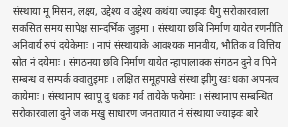संस्थाया मू मिसन, लक्ष्य, उद्देश्य व उद्देश्य कथंया ज्याझ्वः धैगु सरोकारवाला सकसित समय सापेक्ष सान्दर्भिक जुइमा । संस्थाया छबि निर्माण यायेत रणनीति अनिवार्य रुपं दयेकेमाः । नापं संस्थायाके आवश्यक मानवीय, भौतिक व वित्तिय स्रोत नं दयेमाः । संगठनया छवि निर्माण यायेत न्हापालाक्क संगठन दुने व पिने सम्बन्ध व सम्पर्क क्वातुइमाः । लक्षित समूहपाखे संस्था झीगु खः धका अपनत्व कायेमाः । संस्थानाप स्वापू दु धकाः गर्व तायेके फयेमाः । संस्थानाप सम्बन्धित सरोकारवाला दुने जक मखु साधारण जनतायात नं संस्थाया ज्याझ्वः बारे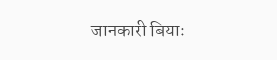जानकारी बियाः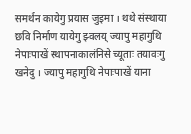समर्थन कायेगु प्रयास जुइमा । थथे संस्थाया छवि निर्माण यायेगु झ्वलय् ज्यापु महागुथि नेपाःपाखें स्थापनाकालंनिसे च्यूताः तयावःगु खनेदु । ज्यापु महागुथि नेपाःपाखें याना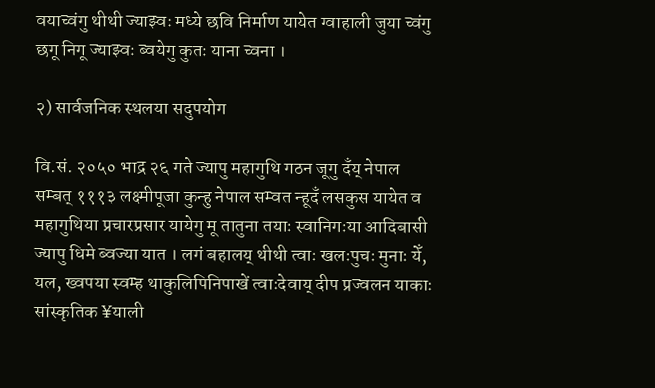वयाच्वंगु थीथी ज्याझ्वः मध्ये छवि निर्माण यायेत ग्वाहाली जुया च्वंगु छगू निगू ज्याझ्वः ब्वयेगु कुतः याना च्वना ।

२) सार्वजनिक स्थलया सदुपयोग

वि.सं. २०५० भाद्र २६ गते ज्यापु महागुथि गठन जूगु दँय् नेपाल सम्बत् १११३ लक्ष्मीपूजा कुन्हु नेपाल सम्वत न्हूदँ लसकुस यायेत व महागुथिया प्रचारप्रसार यायेगु मू तातुना तयाः स्वानिगःया आदिबासी ज्यापु धिमे ब्वज्या यात । लगं बहालय् थीथी त्वाः खलःपुचः मुनाः येँ, यल, ख्वपया स्वम्ह थाकुलिपिनिपाखें त्वाःदेवाय् दीप प्रज्वलन याकाः सांस्कृतिक ¥याली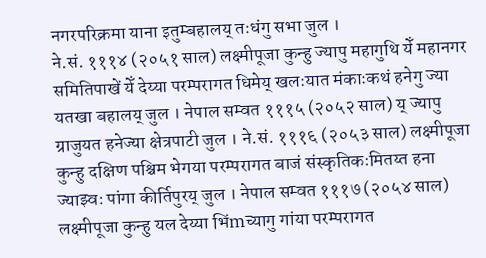नगरपरिक्रमा याना इतुम्बहालय् तःधंगु सभा जुल ।
ने.सं. १११४ (२०५१ साल) लक्ष्मीपूजा कुन्हु ज्यापु महागुथि येँ महानगर समितिपाखें येँ देय्या परम्परागत धिमेय् खलःयात मंकाःकथं हनेगु ज्या यतखा बहालय् जुल । नेपाल सम्वत १११५ (२०५२ साल) य् ज्यापु ग्राजुयत हनेज्या क्षेत्रपाटी जुल । ने.सं. १११६ (२०५३ साल) लक्ष्मीपूजा कुन्हु दक्षिण पश्चिम भेगया परम्परागत बाजं संस्कृतिकःमितय्त हना ज्याझ्वः पांगा कीर्तिपुरय् जुल । नेपाल सम्वत १११७ (२०५४ साल) लक्ष्मीपूजा कुन्हु यल देय्या भिंmच्यागु गांया परम्परागत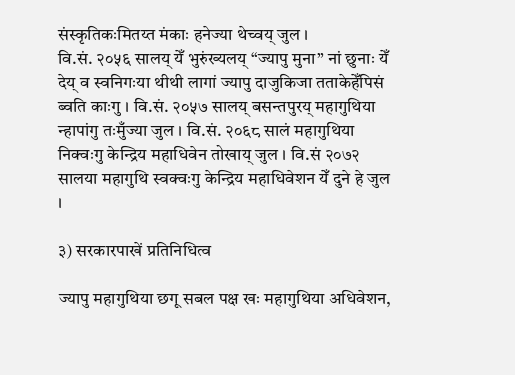संस्कृतिकःमितय्त मंकाः हनेज्या थेच्वय् जुल ।
वि.सं. २०५६ सालय् येँ भुरुंख्यलय् “ज्यापु मुना” नां छुनाः येँ देय् व स्वनिगःया थीथी लागां ज्यापु दाजुकिजा तताकेहेँपिसं ब्वति काःगु । वि.सं. २०५७ सालय् बसन्तपुरय् महागुथिया न्हापांगु तःमुँज्या जुल । वि.सं. २०६८ सालं महागुथिया निक्वःगु केन्द्रिय महाधिवेन तोखाय् जुल । वि.सं २०७२ सालया महागुथि स्वक्वःगु केन्द्रिय महाधिवेशन येँ दुने हे जुल ।

३) सरकारपाखें प्रतिनिधित्व

ज्यापु महागुथिया छगू सबल पक्ष खः महागुथिया अधिवेशन,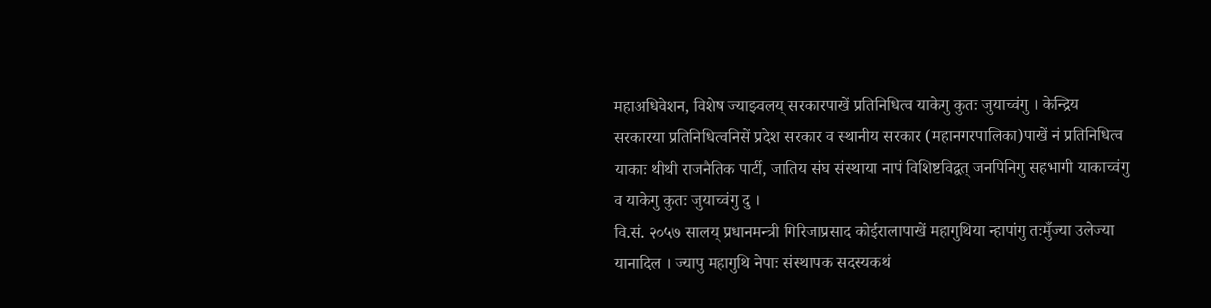महाअधिवेशन, विशेष ज्याझ्वलय् सरकारपाखें प्रतिनिधित्व याकेगु कुतः जुयाच्वंगु । केन्द्रिय सरकारया प्रतिनिधित्वनिसें प्रदेश सरकार व स्थानीय सरकार (महानगरपालिका)पाखें नं प्रतिनिधित्व याकाः थीथी राजनैतिक पार्टी, जातिय संघ संस्थाया नापं विशिष्टविद्वत् जनपिनिगु सहभागी याकाच्वंगु व याकेगु कुतः जुयाच्वंगु दु ।
वि.सं. २०५७ सालय् प्रधानमन्त्री गिरिजाप्रसाद कोईरालापाखें महागुथिया न्हापांगु तःमुँज्या उलेज्या यानादिल । ज्यापु महागुथि नेपाः संस्थापक सदस्यकथं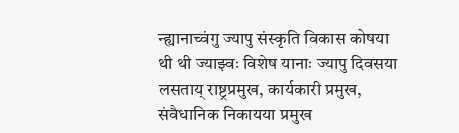न्ह्यानाच्वंगु ज्यापु संस्कृति विकास कोषया थी थी ज्याझ्वः विशेष यानाः ज्यापु दिवसया लसताय् राष्ट्रप्रमुख, कार्यकारी प्रमुख, संवैधानिक निकायया प्रमुख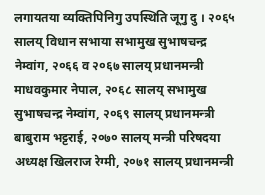लगायतया व्यक्तिपिनिगु उपस्थिति जूगु दु । २०६५ सालय् विधान सभाया सभामुख सुभाषचन्द्र नेम्वांग, २०६६ व २०६७ सालय् प्रधानमन्त्री माधवकुमार नेपाल, २०६८ सालय् सभामुख सुभाषचन्द्र नेम्वांग, २०६९ सालय् प्रधानमन्त्री बाबुराम भट्टराई, २०७० सालय् मन्त्री परिषदया अध्यक्ष खिलराज रेग्मी, २०७१ सालय् प्रधानमन्त्री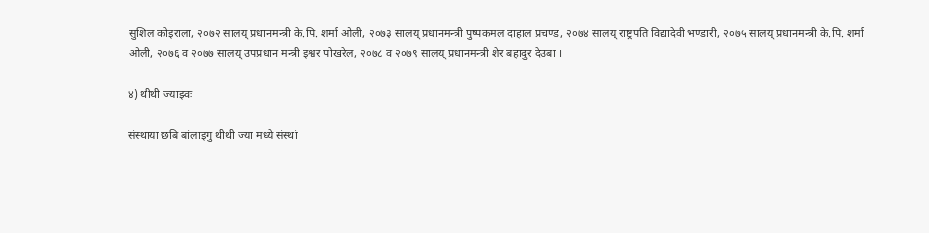सुशिल कोइराला, २०७२ सालय् प्रधानमन्त्री के.पि. शर्मा ओली, २०७३ सालय् प्रधानमन्त्री पुष्पकमल दाहाल प्रचण्ड, २०७४ सालय् राष्ट्रपति विद्यादेवी भण्डारी, २०७५ सालय् प्रधानमन्त्री के.पि. शर्मा ओली, २०७६ व २०७७ सालय् उपप्रधान मन्त्री इश्वर पोखरेल, २०७८ व २०७९ सालय् प्रधानमन्त्री शेर बहादुर देउबा ।

४) थीथी ज्याझ्वः

संस्थाया छबि बांलाइगु थीथी ज्या मध्ये संस्थां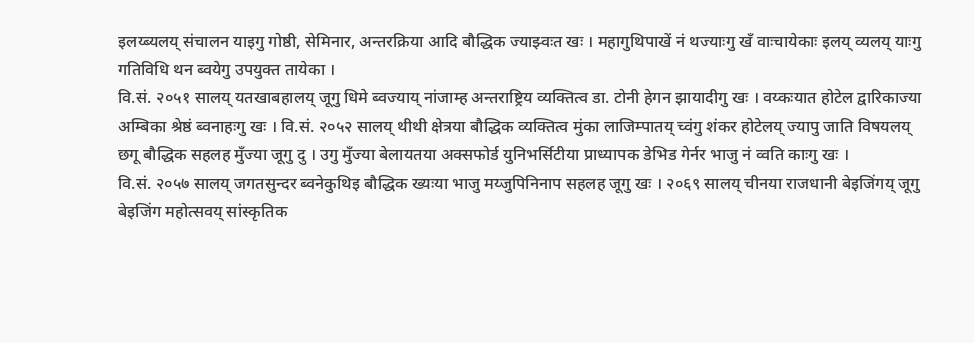इलय्ब्यलय् संचालन याइगु गोष्ठी, सेमिनार, अन्तरक्रिया आदि बौद्धिक ज्याझ्वःत खः । महागुथिपाखें नं थज्याःगु खँ वाःचायेकाः इलय् व्यलय् याःगु गतिविधि थन ब्वयेगु उपयुक्त तायेका ।
वि.सं. २०५१ सालय् यतखाबहालय् जूगु धिमे ब्वज्याय् नांजाम्ह अन्तराष्ट्रिय व्यक्तित्व डा. टोनी हेगन झायादीगु खः । वय्कःयात होटेल द्वारिकाज्या अम्बिका श्रेष्ठं ब्वनाहःगु खः । वि.सं. २०५२ सालय् थीथी क्षेत्रया बौद्धिक व्यक्तित्व मुंका लाजिम्पातय् च्वंगु शंकर होटेलय् ज्यापु जाति विषयलय् छगू बौद्धिक सहलह मुँज्या जूगु दु । उगु मुँज्या बेलायतया अक्सफोर्ड युनिभर्सिटीया प्राध्यापक डेभिड गेर्नर भाजु नं व्वति काःगु खः ।
वि.सं. २०५७ सालय् जगतसुन्दर ब्वनेकुथिइ बौद्धिक ख्यःया भाजु मय्जुपिनिनाप सहलह जूगु खः । २०६९ सालय् चीनया राजधानी बेइजिंगय् जूगु बेइजिंग महोत्सवय् सांस्कृतिक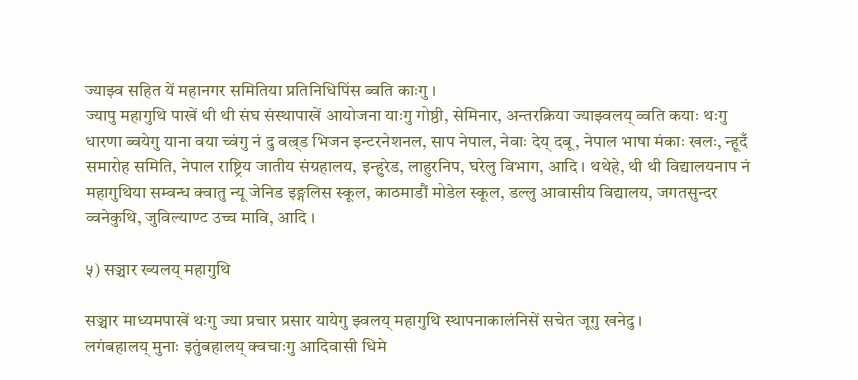ज्याझ्व सहित यें महानगर समितिया प्रतिनिधिपिंस ब्वति काःगु ।
ज्यापु महागुथि पाखें थी थी संघ संस्थापाखें आयोजना याःगु गोष्ठी, सेमिनार, अन्तरक्रिया ज्याझ्वलय् व्वति कयाः थःगु धारणा ब्वयेगु याना वया च्वंगु नं दु वल्र्ड भिजन इन्टरनेशनल, साप नेपाल, नेवाः देय् दबू, नेपाल भाषा मंकाः खलः, न्हूदँ समारोह समिति, नेपाल राष्ट्रिय जातीय संग्रहालय, इन्हुरेड, लाहुरनिप, घरेलु विभाग, आदि । थथेहे, थी थी विद्यालयनाप नं महागुथिया सम्वन्ध क्वातु न्यू जेनिड इङ्गलिस स्कूल, काठमाडौं मोडेल स्कूल, डल्लु आवासीय विद्यालय, जगतसुन्दर व्वनेकुथि, जुविल्याण्ट उच्च मावि, आदि ।

५) सञ्चार ख्यलय् महागुथि

सञ्चार माध्यमपाखें थःगु ज्या प्रचार प्रसार यायेगु झ्वलय् महागुथि स्थापनाकालंनिसें सचेत जूगु खनेदु ।
लगंबहालय् मुनाः इतुंबहालय् क्वचाःगु आदिवासी धिमे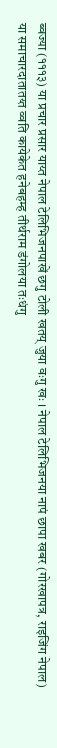ब्वज्या (१११३) या प्रचार प्रसार याय्त नेपाल टेलिभिजनपाखें छगु टोली खतय् जुया वःगु खः । नेपाल टेलिभिजनया नापं छापा खबर (गोरखापत्र, राइजिंग नेपाल) या समाचारदातातय्त व्वति कायेकेत हनेबहम्ह तीर्थराम डंगोलया तःधंगु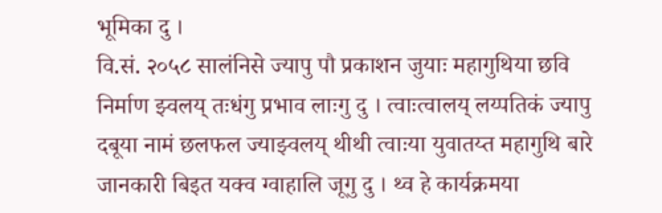भूमिका दु ।
वि.सं. २०५८ सालंनिसे ज्यापु पौ प्रकाशन जुयाः महागुथिया छवि निर्माण झ्वलय् तःधंगु प्रभाव लाःगु दु । त्वाःत्वालय् लय्पतिकं ज्यापु दबूया नामं छलफल ज्याझ्वलय् थीथी त्वाःया युवातय्त महागुथि बारे जानकारी बिइत यक्व ग्वाहालि जूगु दु । थ्व हे कार्यक्रमया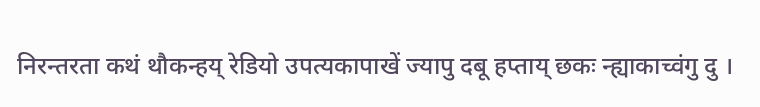निरन्तरता कथं थौकन्हय् रेडियो उपत्यकापाखें ज्यापु दबू हप्ताय् छकः न्ह्याकाच्वंगु दु ।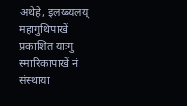अथेहे, इलय्ब्यलय् महागुथिपाखें प्रकाशित याःगु स्मारिकापाखें नं संस्थाया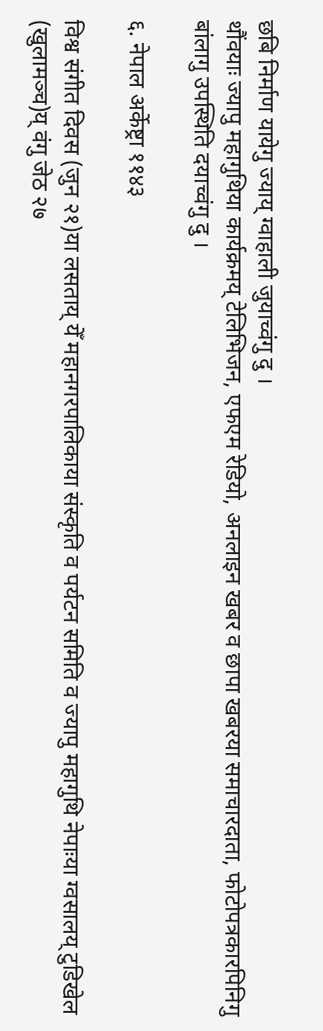छबि निर्माण यायेगु ज्याय् ग्वाहाली जुयाच्वंगु दु ।
थौंवयाः ज्यापु महागुथिया कार्यक्रमय् टेलिभिजन, एफएम रेडियो, अनलाइन खबर व छापा खबरया समाचारदाता, फोटोपत्रकारपिनिगु बांलागु उपस्थिति दयाच्वंगु दु ।

६. नेपाल अर्केष्ट्रा ११४३

विश्व संगीत दिवस (जुन २१)या लसताय् येँ महानगरपालिकाया संस्कृति व पर्यटन समिति व ज्यापु महागुथि नेपाःया ग्वसालय् टुडिखेल (खुलामञ्च)य् वंगु जेठ २७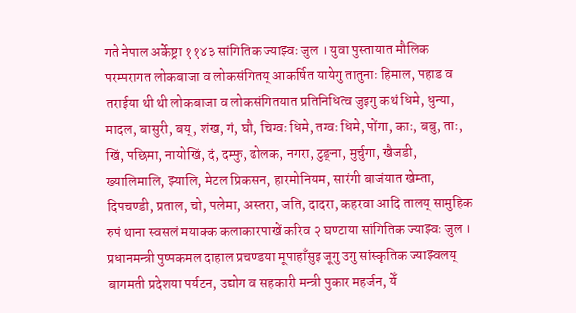गते नेपाल अर्केष्ट्रा ११४३ सांगितिक ज्याझ्वः जुल । युवा पुस्तायात मौलिक परम्परागत लोकबाजा व लोकसंगितय् आकर्षित यायेगु तातुनाः हिमाल, पहाड व तराईया थी थी लोकबाजा व लोकसंगितयात प्रतिनिधित्व जुइगु कथं धिमे, धुन्या, मादल, बासुरी, बय्, शंख, गं, घौ, चिग्वः धिमे, तग्वः धिमे, पोंगा, काः, बबु, ताः, खिं, पछिमा, नायोखिं, दं, दम्फु, ढोलक, नगरा, टुङ्ना, मुर्चुगा, खैजडी, ख्यालिमालि, झ्यालि, मेटल प्रिकसन, हारमोनियम, सारंगी बाजंयात खेम्ता, दिपचण्डी, प्रताल, चो, पलेमा, अस्तरा, जति, दादरा, कहरवा आदि तालय् सामुहिक रुपं थाना स्वसलं मयाक्क कलाकारपाखें करिव २ घण्टाया सांगितिक ज्याझ्वः जुल ।
प्रधानमन्त्री पुष्पकमल दाहाल प्रचण्डया मूपाहाँसुइ जूगु उगु सांस्कृतिक ज्याझ्वलय् बागमती प्रदेशया पर्यटन, उद्योग व सहकारी मन्त्री पुकार महर्जन, येँ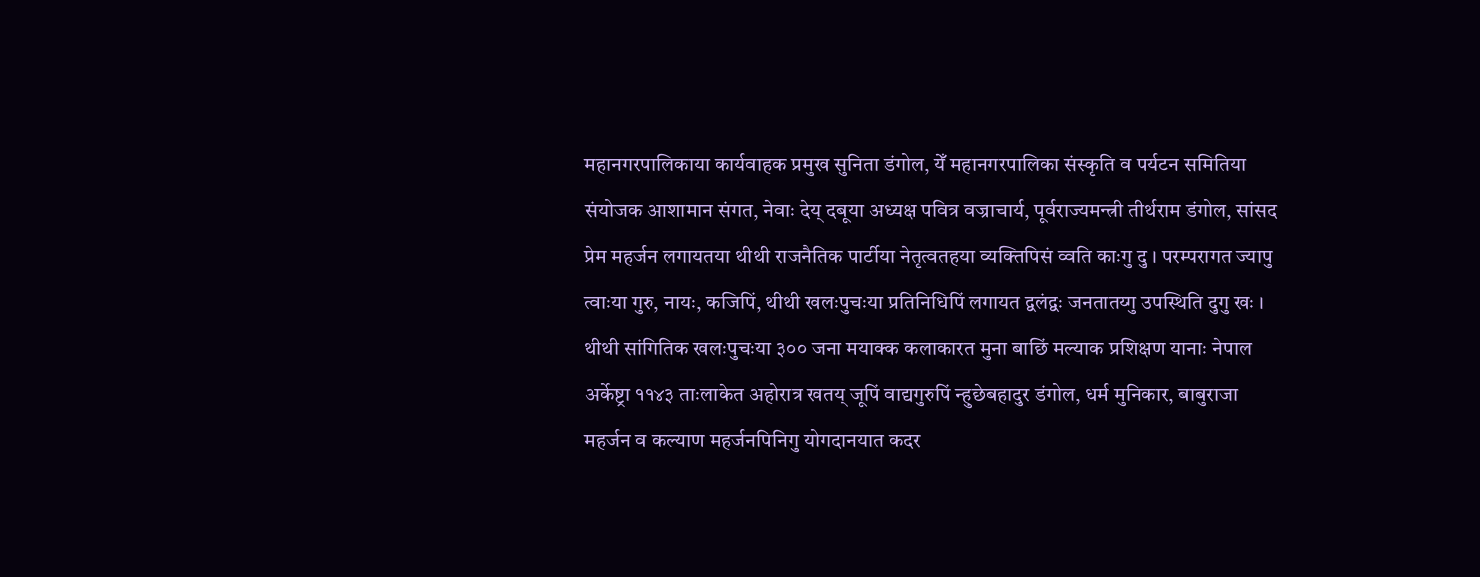महानगरपालिकाया कार्यवाहक प्रमुख सुनिता डंगोल, येँ महानगरपालिका संस्कृति व पर्यटन समितिया संयोजक आशामान संगत, नेवाः देय् दबूया अध्यक्ष पवित्र वज्राचार्य, पूर्वराज्यमन्त्री तीर्थराम डंगोल, सांसद प्रेम महर्जन लगायतया थीथी राजनैतिक पार्टीया नेतृत्वतहया व्यक्तिपिसं व्वति काःगु दु । परम्परागत ज्यापु त्वाःया गुरु, नायः, कजिपिं, थीथी खलःपुचःया प्रतिनिधिपिं लगायत द्वलंद्वः जनतातय्गु उपस्थिति दुगु खः ।
थीथी सांगितिक खलःपुचःया ३०० जना मयाक्क कलाकारत मुना बाछिं मल्याक प्रशिक्षण यानाः नेपाल अर्केष्ट्रा ११४३ ताःलाकेत अहोरात्र खतय् जूपिं वाद्यगुरुपिं न्हुछेबहादुर डंगोल, धर्म मुनिकार, बाबुराजा महर्जन व कल्याण महर्जनपिनिगु योगदानयात कदर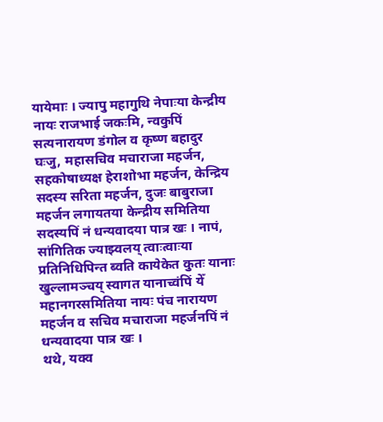यायेमाः । ज्यापु महागुथि नेपाःया केन्द्रीय नायः राजभाई जकःमि, न्वकुपिं सत्यनारायण डंगोल व कृष्ण बहादुर घःजु, महासचिव मचाराजा महर्जन, सहकोषाध्यक्ष हेराशोभा महर्जन, केन्द्रिय सदस्य सरिता महर्जन, दुजः बाबुराजा महर्जन लगायतया केन्द्रीय समितिया सदस्यपिं नं धन्यवादया पात्र खः । नापं, सांगितिक ज्याझ्वलय् त्वाःत्वाःया प्रतिनिधिपिन्त ब्वति कायेकेत कुतः यानाः खुल्लामञ्चय् स्वागत यानाच्वंपिं येँ महानगरसमितिया नायः पंच नारायण महर्जन व सचिव मचाराजा महर्जनपिं नं धन्यवादया पात्र खः ।
थथे, यक्व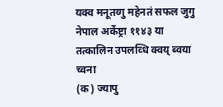यक्व मनूतय्गु महेनतं सफल जुगु नेपाल अर्केष्ट्रा ११४३ या तत्कालिन उपलव्धि क्वय् ब्वया च्वना
(क) ज्यापु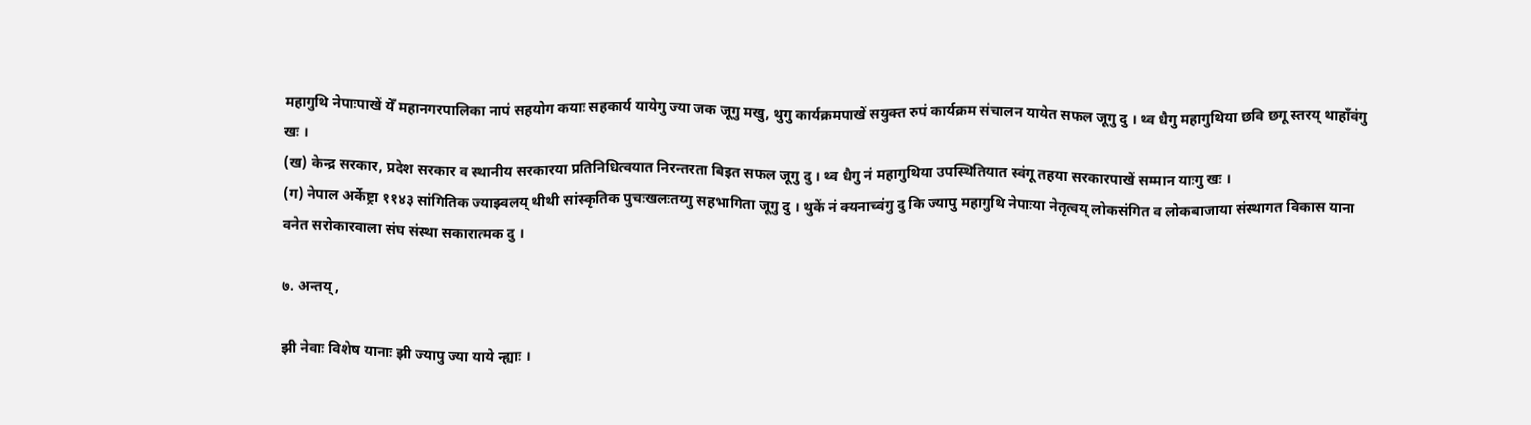महागुथि नेपाःपाखें येँ महानगरपालिका नापं सहयोग कयाः सहकार्य यायेगु ज्या जक जूगु मखु, थुगु कार्यक्रमपाखें सयुक्त रुपं कार्यक्रम संचालन यायेत सफल जूगु दु । थ्व धैगु महागुथिया छवि छगू स्तरय् थाहाँवंगु खः ।
(ख) केन्द्र सरकार, प्रदेश सरकार व स्थानीय सरकारया प्रतिनिधित्वयात निरन्तरता बिइत सफल जूगु दु । थ्व धैगु नं महागुथिया उपस्थितियात स्वंगू तहया सरकारपाखें सम्मान याःगु खः ।
(ग) नेपाल अर्केष्ट्रा ११४३ सांगितिक ज्याझ्वलय् थीथी सांस्कृतिक पुचःखलःतय्गु सहभागिता जूगु दु । थुकें नं क्यनाच्वंगु दु कि ज्यापु महागुथि नेपाःया नेतृत्वय् लोकसंगित व लोकबाजाया संस्थागत विकास याना वनेत सरोकारवाला संघ संस्था सकारात्मक दु ।

७. अन्तय्,

झी नेवाः विशेष यानाः झी ज्यापु ज्या याये न्ह्याः ।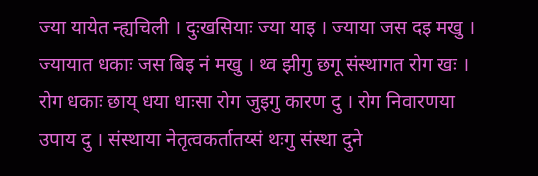ज्या यायेत न्ह्यचिली । दुःखसियाः ज्या याइ । ज्याया जस दइ मखु । ज्यायात धकाः जस बिइ नं मखु । थ्व झीगु छगू संस्थागत रोग खः । रोग धकाः छाय् धया धाःसा रोग जुइगु कारण दु । रोग निवारणया उपाय दु । संस्थाया नेतृत्वकर्तातय्सं थःगु संस्था दुने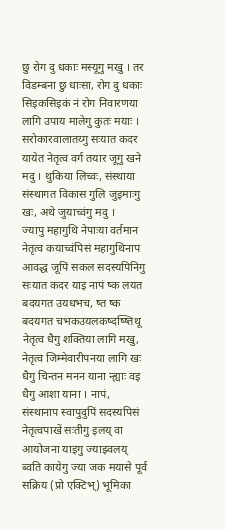छु रोग दु धकाः मस्यूगु मखु । तर विडम्बना छु धाःसा, रोग दु धकाः सिइकसिइकं नं रोग निवारणया लागि उपाय मालेगु कुतः मयाः । सरोकारवालातय्गु सःयात कदर यायेत नेतृत्व वर्ग तयार जूगु खने मदु । थुकिया लिच्वः, संस्थाया संस्थागत विकास गुलि जुइमाःगु खः, अथे जुयाच्वंगु मदु ।
ज्यापु महागुथि नेपाःया वर्तमान नेतृत्व कयाच्वंपिसं महागुथिनाप आवद्ध जूपिं सकल सदस्यपिनिगु सःयात कदर याइ नापं ष्क लयत बदयगत उयधभच, ष्त ष्क बदयगत चभकउयलकष्दष्ष्तिथू नेतृत्व धैगु शक्तिया लागि मखु, नेतृत्व जिम्मेवारीपनया लागि खः धैगु चिन्तन मनन याना न्ह्याः वइ धैगु आशा याना । नापं, संस्थानाप स्वापुदुपिं सदस्यपिसं नेतृत्वपाखें सःतीगु इलय् वा आयोजना याइगु ज्याझ्वलय् ब्वति कायेगु ज्या जक मयासे पूर्व सक्रिय (प्रो एक्टिभ्) भूमिका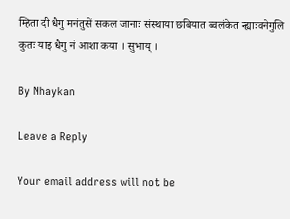म्हिता दी धैगु मनंतुसें सकल जानाः संस्थाया छबियात ब्वलंकेत न्ह्याःवनेगुलि कुतः याइ धैगु नं आशा कया । सुभाय् ।

By Nhaykan

Leave a Reply

Your email address will not be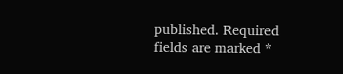published. Required fields are marked *